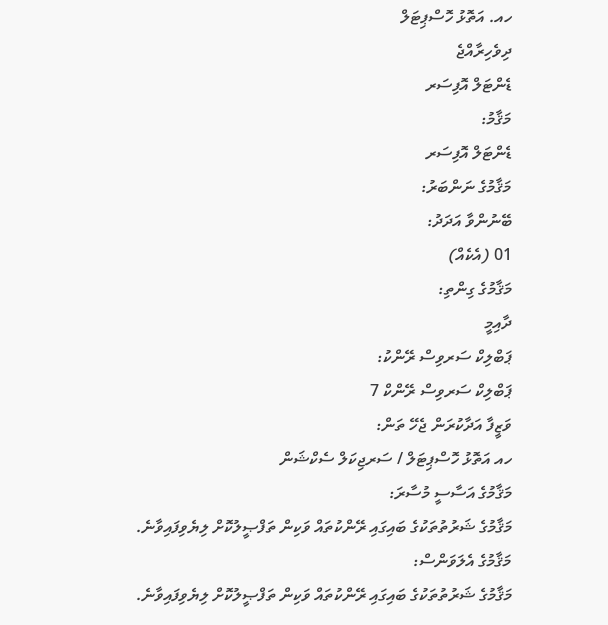ހއ. އަތޮޅު ހޮސްޕިޓަލް
ދިވެހިރާއްޖެ
ޑެންޓަލް އޮފިސަރ
މަޤާމު:
ޑެންޓަލް އޮފިސަރ
މަޤާމުގެ ނަންބަރު:
ބޭނުންވާ އަދަދު:
01 (އެކެއް)
މަޤާމުގެ ގިންތި:
ދާއިމީ
ޕަބްލިކް ސަރވިސް ރޭންކު:
ޕަބްލިކް ސަރވިސް ރޭންކް 7
ވަޒީފާ އަދާކުރަން ޖެހޭ ތަން:
ހއ އަތޮޅު ހޮސްޕިޓަލް / ސަރޖިކަލް ސެކްޝަން
މަޤާމުގެ އަސާސީ މުސާރަ:
މަޤާމުގެ ޝަރުތުތަކުގެ ބައިގައި ރޭންކުތައް ވަކިން ތަފްޞީލުކޮށް ލިޔެވިފައިވާނެ.
މަޤާމުގެ އެލަވަންސް:
މަޤާމުގެ ޝަރުތުތަކުގެ ބައިގައި ރޭންކުތައް ވަކިން ތަފްޞީލުކޮށް ލިޔެވިފައިވާނެ.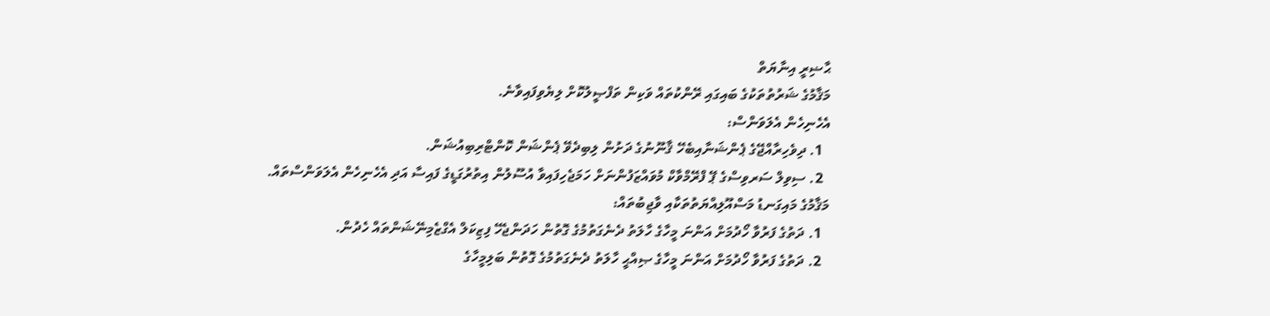ޙާޟިރީ އިނާޔަތް
މަޤާމުގެ ޝަރުތުތަކުގެ ބައިގައި ރޭންކުތައް ވަކިން ތަފްޞީލުކޮށް ލިޔެވިފައިވާނެ.
އެހެނިހެން އެލަވަންސް:
  1. ދިވެހިރާއްޖޭގެ ޕެންޝަނާއިބެހޭ ޤާނޫނުގެ ދަށުން ލިބިދެވޭ ޕެންޝަން ކޮންޓްރިބިއުޝަން.
  2. ސިވިލް ސަރވިސްގެ ޕޭ ފްރޭމްވާކް މުވައްޒަފުންނަށް ހަމަޖެހިފައިވާ އުސޫލުން އިތުރުގަޑީގެ ފައިސާ އަދި އެހެނިހެން އެލަވަންސްތައް.
މަޤާމުގެ މައިގަނޑު މަސްއޫލިއްޔަތުތަކާއި ވާޖިބުތައް:
  1. ދަތުގެ ފަރުވާ ހޯދުމަށް އަންނަ މީހާގެ ހާލަތު ދެނެގަތުމުގެ ގޮތުން ހަދަންޖެހޭ ފިޒިކަލް އެގްޒެމިނޭޝަންތައް ހެދުން.
  2. ދަތުގެ ފަރުވާ ހޯދުމަށް އަންނަ މީހާގެ ޞިއްޙީ ހާލަތު ދެނެގަތުމުގެ ގޮތުން ބަލިމީހާގެ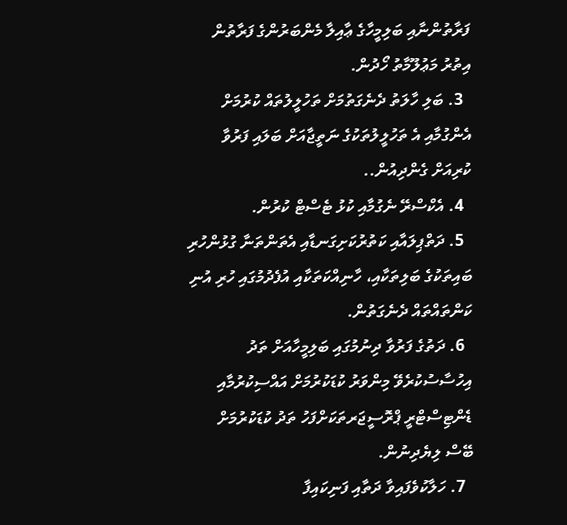ފަރާތުންނާއި ބަލިމީހާގެ ޢާއިލާ މެންބަރުންގެ ފަރާތުން އިތުރު މަޢުލޫމާތު ހޯދުން.
  3. ބަލި ހާލަތު ދެނެގަތުމަށް ތަހުލީލުތައް ކުރުމަށް އެންގުމާއި އެ ތަހުލީލުތަކުގެ ނަތީޖާއަށް ބަލައި ފަރުވާ ކުރިއަށް ގެންދިއުން..
  4. އެކްސްރޭ ނެގުމާއި ކުޅު ޓެސްޓް ކުރުން.
  5. ދަތްޕިލައާއި ކަތުރުކަށިގަނޑާއި އެތަންތަނާ ގުޅުންހުރި ބައިތަކުގެ ބަލިތަކާއި، ހާނިއްކަތަކާއި އުފެދުމުގައި ހުރި އުނި ކަންތައްތައް ދެނެގަތުން.
  6. ދަތުގެ ފަރުވާ ދިނުމުގައި ބަލިމީހާއަށް ތަދު އިހުސާސުކުރެވޭ މިންވަރު ކުޑަކުރުމަށް އައްސިކުރުމާއި ޑެންޓިސްޓްރީ ޕްރޮސީޖަރތަކަށްފަހު ތަދު ކުޑަކުރުމަށް ބޭސް ލިޔެދިނުން.
  7. ހަލާކުވެފައިވާ ދަތާއި ފަނިކައިފާ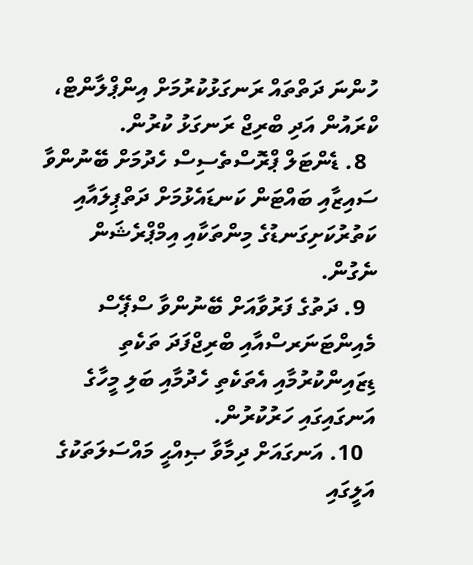ހުންނަ ދަތްތައް ރަނގަޅުކުރުމަށް އިންޕްލާންޓް، ކްރައުން އަދި ބްރިޖް ރަނގަޅު ކުރުން.
  8. ޑެންޓަލް ޕްރޮސްތެސިސް ހެދުމަށް ބޭނުންވާ ސައިޒާއި ބައްޓަން ކަނޑައެޅުމަށް ދަތްޕިލައާއި ކަތުރުކަށިގަނޑުގެ މިންތަކާއި އިމްޕްރެޝަން ނެގުން.
  9. ދަތުގެ ފަރުވާއަށް ބޭނުންވާ ސްޕޭސް މެއިންޓަނަރސްއާއި ބްރިޖްފަދަ ތަކެތި ޑިޒައިންކުރުމާއި އެތަކެތި ހެދުމާއި ބަލި މީހާގެ އަނގައިގައި ހަރުކުރުން.
  10. އަނގައަށް ދިމާވާ ޞިއްޙީ މައްސަލަތަކުގެ އަލީގައި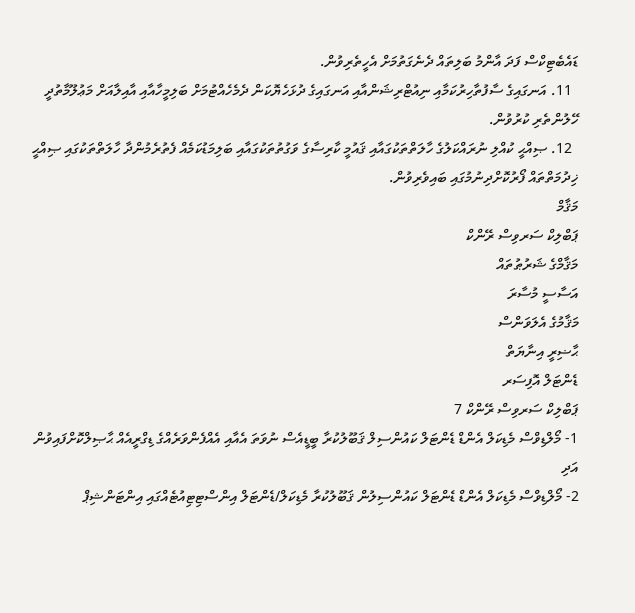ޑައެބެޓިކްސް ފަދަ އާންމު ބަލިތައް ދެނެގަތުމަށް އެހީތެރިވުން.
  11. އަނގައިގެ ސާފުތާހިރުކަމާއި ނިއުޓްރިޝަންއާއި އަނގައިގެ ދުޅަހެޔޮކަން ދެމެހެއްޓުމަށް ބަލިމީހާއާއި އާއިލާއަށް މަޢުލޫމާތުދީ ހޭލުންތެރި ކުރުވުން.
  12. ޞިއްޙީ ކުއްލި ނުރައްކަލުގެ ހާލަތްތަކުގައާއި ޤައުމީ ކާރިސާގެ ވަގުތުތަކުގައާއި ބަލިމަޑުކަމެއް ފެތުރެމުންދާ ހާލަތްތަކުގައި ޞިއްޙީ ޚިދުމަތްތައް ފޯރުކޮށްދިނުމުގައި ބައިވެރިވުން.
މަޤާމް
ޕަބްލިކް ސަރވިސް ރޭންކް
މަޤާމްގެ ޝަރުޠުތައް
އަސާސީ މުސާރަ
މަޤާމުގެ އެލަވަންސް
ޙާޟިރީ އިނާޔަތް
ޑެންޓަލް އޮފިސަރ
ޕަބްލިކް ސަރވިސް ރޭންކް 7
1- މޯލްޑިވްސް މެޑިކަލް އެންޑް ޑެންޓަލް ކައުންސިލް ޤަބޫލުކުރާ ބީޑީއެސް ނުވަތަ އެއާއި އެއްފެންވަރެއްގެ ޑިގްރީއެއް ޙާޞިލްކޮށްފައިވުން އަދި
2- މޯލްޑިވްސް މެޑިކަލް އެންޑް ޑެންޓަލް ކައުންސިލުން ޤަބޫލުކުރާ މެޑިކަލް/ޑެންޓަލް އިންސްޓިޓިއުޓެއްގައި އިންޓަންޝިޕް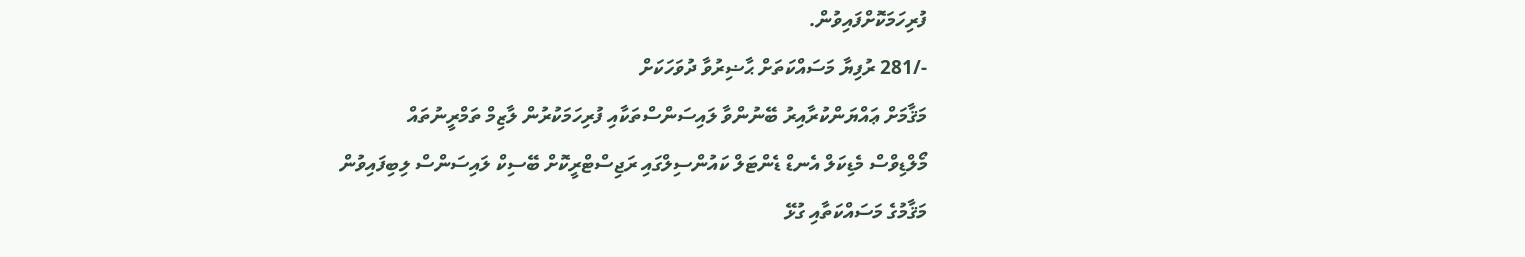ފުރިހަމަކޮށްފައިވުން.
-/281 ރުފިޔާ މަސައްކަތަށް ޙާޟިރުވާ ދުވަހަކަށް
މަޤާމަށް ޢައްޔަންކުރާއިރު ބޭނުންވާ ލައިސަންސްތަކާއި ފުރިހަމަކުރުން ލާޒިމް ތަމްރީނުތައް
މޯލްޑިވްސް މެޑިކަލް އެނޑް ޑެންޓަލް ކައުންސިލްގައި ރަޖިސްޓްރީކޮށް ބޭސިކް ލައިސަންސް ލިބިފައިވުން
މަޤާމުގެ މަސައްކަތާއި ގުޅޭ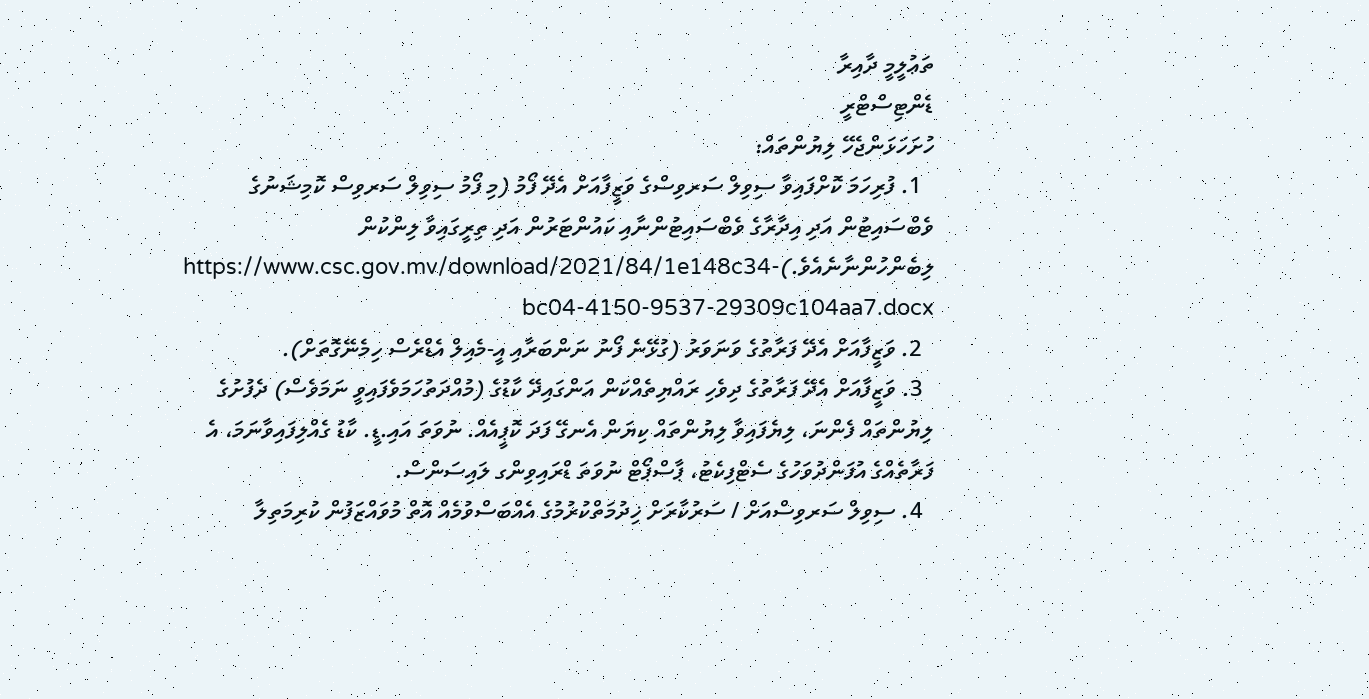ތަޢުލީމީ ދާއިރާ
ޑެންޓިސްޓްރީ
ހުށަހަޅަންޖެހޭ ލިޔުންތައް:
  1. ފުރިހަމަ ކޮށްފައިވާ ސިވިލް ސަރވިސްގެ ވަޒީފާއަށް އެދޭ ފޯމު (މި ފޯމު ސިވިލް ސަރވިސް ކޮމިޝަނުގެ ވެބްސައިޓުން އަދި އިދާރާގެ ވެބްސައިޓުންނާއި ކައުންޓަރުން އަދި ތިރީގައިވާ ލިންކުން ލިބެންހުންނާނެއެވެ.)https://www.csc.gov.mv/download/2021/84/1e148c34-bc04-4150-9537-29309c104aa7.docx
  2. ވަޒީފާއަށް އެދޭ ފަރާތުގެ ވަނަވަރު (ގުޅޭނެ ފޯނު ނަންބަރާއި އީ-މެއިލް އެޑްރެސް ހިމެނޭގޮތަށް).
  3. ވަޒީފާއަށް އެދޭ ފަރާތުގެ ދިވެހި ރައްޔިތެއްކަން އަންގައިދޭ ކާޑުގެ (މުއްދަތުހަމަވެފައިވީ ނަމަވެސް) ދެފުށުގެ ލިޔުންތައް ފެންނަ، ލިޔެފައިވާ ލިޔުންތައް ކިޔަން އެނގޭ ފަދަ ކޮޕީއެއް. ނުވަތަ އައި.ޑީ. ކާޑު ގެއްލިފައިވާނަމަ، އެ ފަރާތެއްގެ އުފަންދުވަހުގެ ސެޓްފިކެޓު، ޕާސްޕޯޓް ނުވަތަ ޑްރައިވިންގ ލައިސަންސް.
  4. ސިވިލް ސަރވިސްއަށް / ސަރުކާރަށް ޚިދުމަތްކުރުމުގެ އެއްބަސްވުމެއް އޮތް މުވައްޒަފުން ކުރިމަތިލާ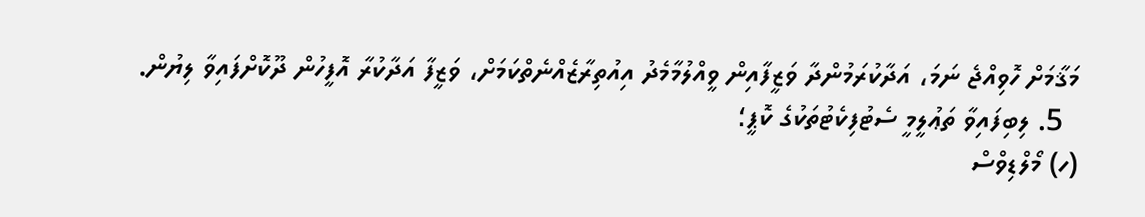މަޤާމަށް ހޮވިއްޖެ ނަމަ، އަދާކުރަމުންދާ ވަޒީފާއިން ވީއްލުމާމެދު އިއުތިރާޒެއްނެތްކަމަށް، ވަޒީފާ އަދާކުރާ އޮފީހުން ދޫކޮށްފައިވާ ލިޔުން.
  5. ލިބިފައިވާ ތަޢުލީމީ ސެޓުފިކެޓުތަކުގެ ކޮޕީ؛
(ހ) މޯލްޑިވްސް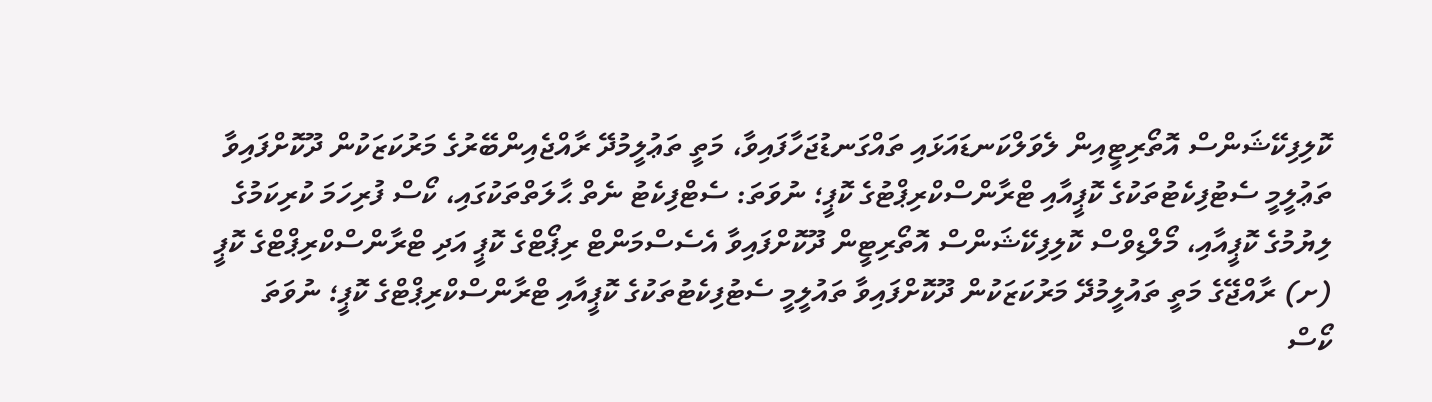ކޮލިފިކޭޝަންސް އޮތޯރިޓީއިން ލެވަލްކަނޑައަޅައި ތައްގަނޑުޖަހާފައިވާ، މަތީ ތަޢުލީމުދޭ ރާއްޖެއިންބޭރުގެ މަރުކަޒަކުން ދޫކޮށްފައިވާ ތަޢުލީމީ ސެޓުފިކެޓުތަކުގެ ކޮޕީއާއި ޓްރާންސްކްރިޕްޓުގެ ކޮޕީ؛ ނުވަތަ: ސެޓްފިކެޓު ނެތް ޙާލަތްތަކުގައި، ކޯސް ފުރިހަމަ ކުރިކަމުގެ ލިޔުމުގެ ކޮޕީއާއި، މޯލްޑިވްސް ކޮލިފިކޭޝަންސް އޮތޯރިޓީން ދޫކޮށްފައިވާ އެސެސްމަންޓް ރިޕޯޓްގެ ކޮޕީ އަދި ޓްރާންސްކްރިޕްޓްގެ ކޮޕީ
(ށ) ރާއްޖޭގެ މަތީ ތައުލީމުދޭ މަރުކަޒަކުން ދޫކޮށްފައިވާ ތައުލީމީ ސެޓުފިކެޓުތަކުގެ ކޮޕީއާއި ޓްރާންސްކްރިޕްޓްގެ ކޮޕީ؛ ނުވަތަ ކޯސް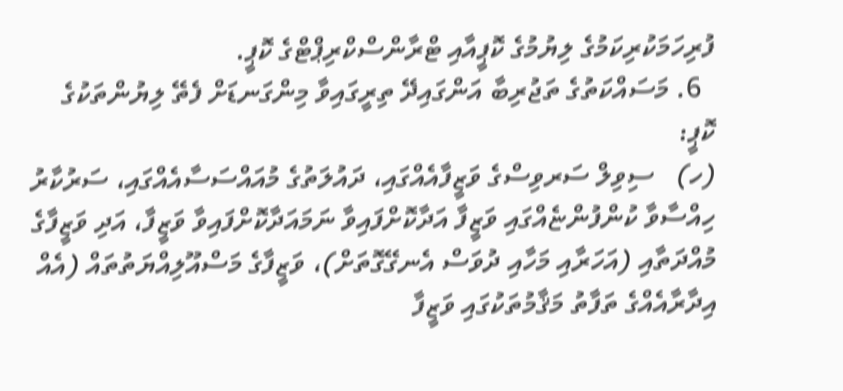ފުރިހަމަކުރިކަމުގެ ލިޔުމުގެ ކޮޕީއާއި ޓްރާންސްކްރިޕްޓްގެ ކޮޕީ.
  6. މަސައްކަތުގެ ތަޖުރިބާ އަންގައިދޭ ތިރީގައިވާ މިންގަނޑަށް ފެތޭ ލިޔުންތަކުގެ ކޮޕީ:
(ހ)   ސިވިލް ސަރވިސްގެ ވަޒީފާއެއްގައި، ދައުލަތުގެ މުއައްސަސާއެއްގައި، ސަރުކާރު ހިއްސާވާ ކުންފުންޏެއްގައި ވަޒީފާ އަދާކޮށްފައިވާ ނަމައަދާކޮށްފައިވާ ވަޒީފާ، އަދި ވަޒީފާގެ މުއްދަތާއި (އަހަރާއި މަހާއި ދުވަސް އެނގޭގޮތަށް)، ވަޒީފާގެ މަސްއޫލިއްޔަތުތައް (އެއް އިދާރާއެއްގެ ތަފާތު މަޤާމުތަކުގައި ވަޒީފާ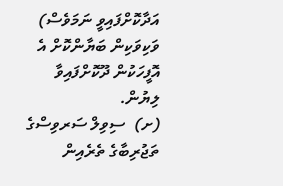އަދާކޮށްފައިވީ ނަމަވެސް) ވަކިވަކިން ބަޔާންކޮށް އެ އޮފީހަކުން ދޫކޮށްފައިވާ ލިޔުން.
(ށ)  ސިވިލް ސަރވިސްގެ ތަޖުރިބާގެ ތެރެއިން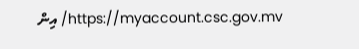https://myaccount.csc.gov.mv/ އިން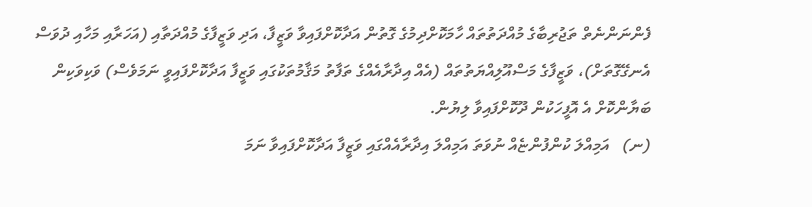ފެންނަންނެތް ތަޖުރިބާގެ މުއްދަތުތައް ހާމަކޮށްދިމުގެ ގޮތުން އަދާކޮށްފައިވާ ވަޒީފާ، އަދި ވަޒީފާގެ މުއްދަތާއި (އަހަރާއި މަހާއި ދުވަސް އެނގޭގޮތަށް)، ވަޒީފާގެ މަސްއޫލިއްޔަތުތައް (އެއް އިދާރާއެއްގެ ތަފާތު މަޤާމުތަކުގައި ވަޒީފާ އަދާކޮށްފައިވީ ނަމަވެސް) ވަކިވަކިން ބަޔާންކޮށް އެ އޮފީހަކުން ދޫކޮށްފައިވާ ލިޔުން.
(ނ)   އަމިއްލަ ކުންފުންޏެއް ނުވަތަ އަމިއްލަ އިދާރާއެއްގައި ވަޒީފާ އަދާކޮށްފައިވާ ނަމަ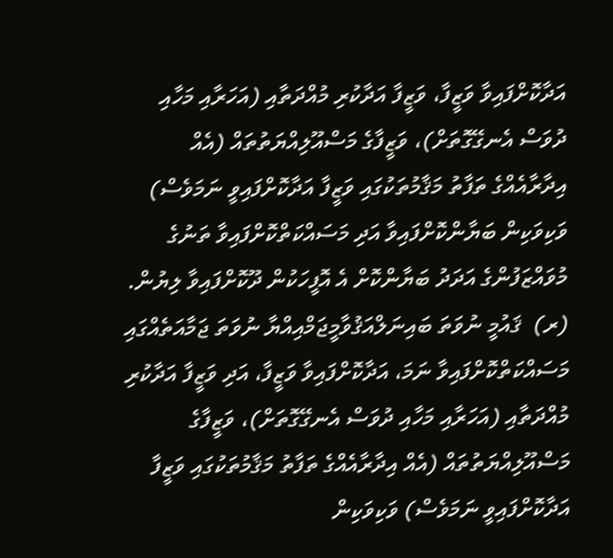އަދާކޮށްފައިވާ ވަޒީފާ، ވަޒީފާ އަދާކުރި މުއްދަތާއި (އަހަރާއި މަހާއި ދުވަސް އެނގޭގޮތަށް)، ވަޒީފާގެ މަސްއޫލިއްޔަތުތައް (އެއް އިދާރާއެއްގެ ތަފާތު މަޤާމުތަކުގައި ވަޒީފާ އަދާކޮށްފައިވީ ނަމަވެސް) ވަކިވަކިން ބަޔާންކޮށްފައިވާ އަދި މަސައްކަތްކޮށްފައިވާ ތަނުގެ މުވައްޒަފުންގެ އަދަދު ބަޔާންކޮށް އެ އޮފީހަކުން ދޫކޮށްފައިވާ ލިޔުން.
(ރ)  ޤައުމީ ނުވަތަ ބައިނަލްއަޤުވާމީޖަމްއިއްޔާ ނުވަތަ ޖަމާއަތެއްގައި މަސައްކަތްކޮށްފައިވާ ނަމަ، އަދާކޮށްފައިވާ ވަޒީފާ، އަދި ވަޒީފާ އަދާކުރި މުއްދަތާއި (އަހަރާއި މަހާއި ދުވަސް އެނގޭގޮތަށް)، ވަޒީފާގެ މަސްއޫލިއްޔަތުތައް (އެއް އިދާރާއެއްގެ ތަފާތު މަޤާމުތަކުގައި ވަޒީފާ އަދާކޮށްފައިވީ ނަމަވެސް) ވަކިވަކިން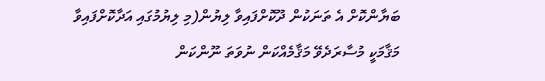ބަޔާންކޮށް އެ ތަނަކުން ދޫކޮށްފައިވާ ލިޔުން(މި ލިޔުމުގައި އަދާކޮށްފައިވާ މަޤާމަކީ މުސާރަދެވޭ މަޤާމެއްކަން ނުވަތަ ނޫންކަން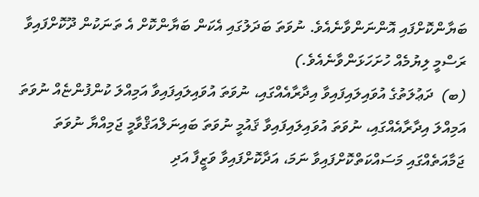ބަޔާންކޮށްފައި އޮންނަންވާނެއެވެ. ނުވަތަ ބަދަލުގައި އެކަން ބަޔާންކޮށް އެ ތަނަކުން ދޫކޮށްފައިވާ ރަސްމީ ލިޔުމެއް ހުށަހަޅަންވާނެއެވެ.)
(ބ)  ދަޢުލަތުގެ އުވައިލައިފައިވާ އިދާރާއެއްގައި، ނުވަތަ އުވައިލައިފައިވާ އަމިއްލަ ކުންފުންޏެއް ނުވަތަ އަމިއްލަ އިދާރާއެއްގައި، ނުވަތަ އުވައިލައިފައިވާ ޤައުމީ ނުވަތަ ބައިނަލްއަޤްވާމީ ޖަމިއްޔާ ނުވަތަ ޖަމާއަތެއްގައި މަސައްކަތްކޮށްފައިވާ ނަމަ، އަދާކޮށްފައިވާ ވަޒީފާ އަދި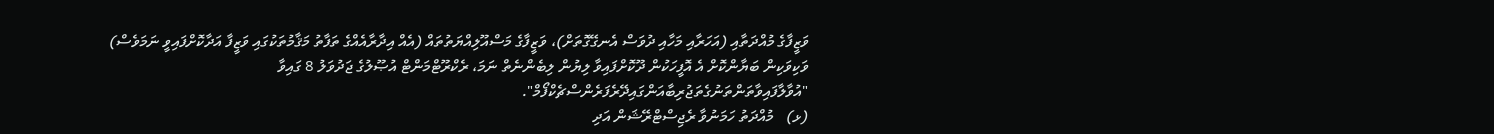ވަޒީފާގެ މުއްދަތާއި (އަހަރާއި މަހާއި ދުވަސް އެނގޭގޮތަށް)، ވަޒީފާގެ މަސްއޫލިއްޔަތުތައް (އެއް އިދާރާއެއްގެ ތަފާތު މަޤާމުތަކުގައި ވަޒީފާ އަދާކޮށްފައިވީ ނަމަވެސް) ވަކިވަކިން ބަޔާންކޮށް އެ އޮފީހަކުން ދޫކޮށްފައިވާ ލިޔުން ލިބެންނެތް ނަމަ، ރެކްރޫޓްމަންޓް އުޞޫލުގެ ޖަދުވަލު 8 ގައިވާ "އުވާލާފައިވާތަންތަނުގެތަޖުރިބާއަންގައިދޭރެފަރެންސްޗެކްފޯމް".
(ޅ)   މުއްދަތު ހަމަނުވާ ރެޖިސްޓްރޭޝަން އަދި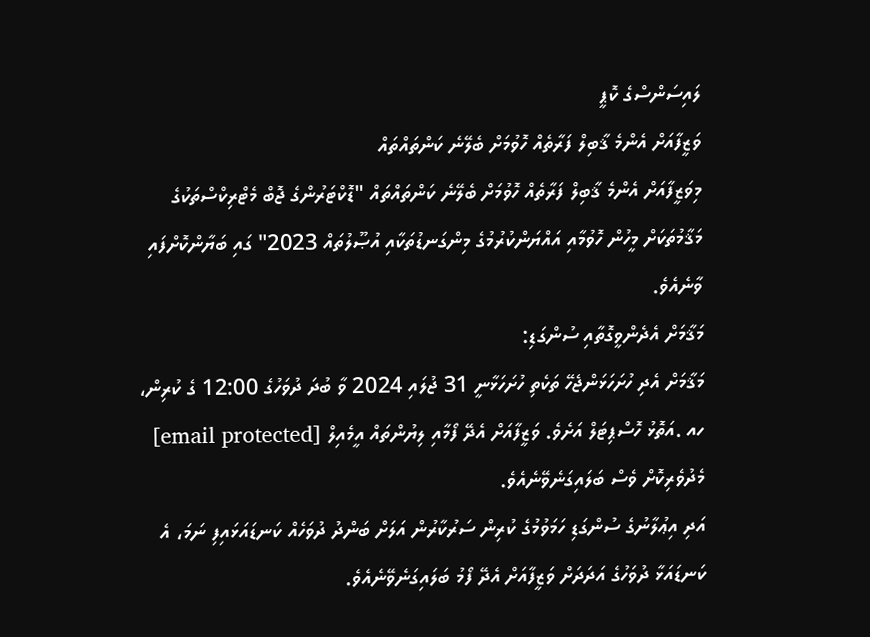ލައިސަންސްގެ ކޮޕީ
ވަޒީފާއަށް އެންމެ ޤާބިލް ފަރާތެއް ހޮވުމަށް ބެލޭނެ ކަންތައްތައް
މިވަޒީފާއަށް އެންމެ ޤާބިލް ފަރާތެއް ހޮވުމަށް ބެލޭނެ ކަންތައްތައް "ޑޮކްޓަރުންގެ ޖޮބް މެޓްރިކްސްތަކުގެ މަޤާމުތަކަށް މީހުން ހޮވުމާއި އައްޔަންކުރުމުގެ މިންގަނޑުތަކާއި އުޞޫލުތައް 2023" ގައި ބަޔާންކޮށްފައި ވާނެއެވެ.
މަޤާމަށް އެދެންވީގޮތާއި ސުންގަޑި:
މަޤާމަށް އެދި ހުށަހަޅަންޖެހޭ ތަކެތި ހުށަހަޅާނީ 31 ޖުލައި 2024 ވާ ބުދަ ދުވަހުގެ 12:00 ގެ ކުރިން، ހއ .އަތޮޅު ހޮސްޕިޓަލް އަށެވެ. ވަޒީފާއަށް އެދޭ ފޯމާއި ލިޔުންތައް އީމެއިލް [email protected]  މެދުވެރިކޮށް ވެސް ބަލައިގަނެވޭނެއެވެ.
އަދި އިޢުލާނުގެ ސުންގަޑި ހަމަވުމުގެ ކުރިން ސަރުކާރުން އަލަށް ބަންދު ދުވަހެއް ކަނޑައަޅައިފި ނަމަ، އެ ކަނޑައަޅާ ދުވަހުގެ އަދަދަށް ވަޒީފާއަށް އެދޭ ފޯމު ބަލައިގަނެވޭނެއެވެ.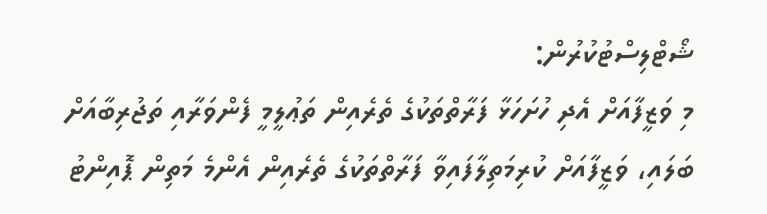ޝޯޓްލިސްޓުކުރުން:
މި ވަޒީފާއަށް އެދި ހުށަހަޅާ ފަރާތްތަކުގެ ތެރެއިން ތަޢުލީމީ ފެންވަރާއި ތަޖުރިބާއަށް ބަލައި، ވަޒީފާއަށް ކުރިމަތިލާފައިވާ ފަރާތްތަކުގެ ތެރެއިން އެންމެ މަތިން ޕޮއިންޓު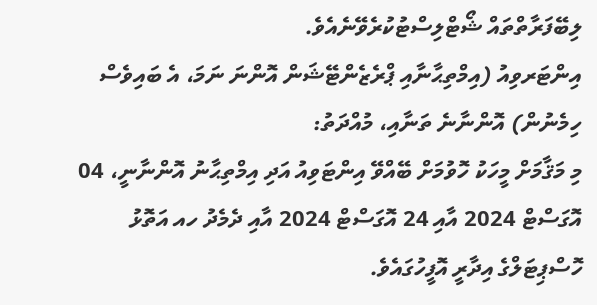ލިބޭފަރާތްތައް ޝޯޓްލިސްޓުކުރެވޭނެއެވެ.
އިންޓަރވިއު (އިމްތިޙާނާއި ޕްރެޒެންޓޭޝަން އޮންނަ ނަމަ، އެ ބައިވެސް ހިމެނުން) އޮންނާނެ ތަނާއި، މުއްދަތު:
މި މަޤާމަށް މީހަކު ހޮވުމަށް ބޭއްވޭ އިންޓަވިއު އަދި އިމްތިޙާނު އޮންނާނީ، 04 އޮގަސްޓް 2024 އާއި 24 އޮގަސްޓް 2024 އާއި ދެމެދު ހއ އަތޮޅު ހޮސްޕިޓަލްގެ އިދާރީ އޮފީހުގައެވެ.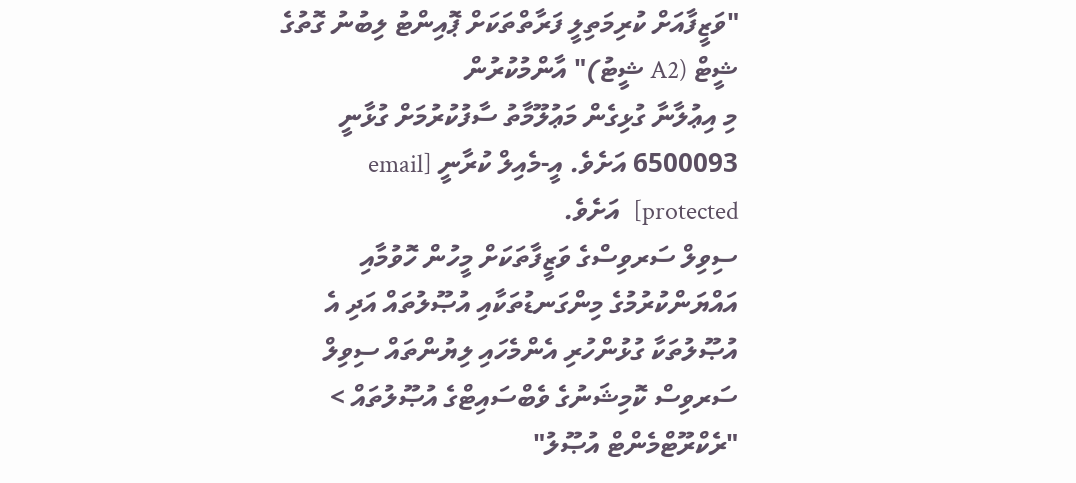"ވަޒީފާއަށް ކުރިމަތިލީ ފަރާތްތަކަށް ޕޮއިންޓު ލިބުނު ގޮތުގެ ޝީޓް (A2 ޝީޓު)" އާންމުކުރުން
މި އިޢުލާނާ ގުޅިގެން މަޢުލޫމާތު ސާފުކުރުމަށް ގުޅާނީ 6500093 އަށެވެ. އީ-މެއިލް ކުރާނީ [email protected]  އަށެވެ.
ސިވިލް ސަރވިސްގެ ވަޒީފާތަކަށް މީހުން ހޮވުމާއި އައްޔަންކުރުމުގެ މިންގަނޑުތަކާއި އުޞޫލުތައް އަދި އެ އުޞޫލުތަކާ ގުޅުންހުރި އެންމެހައި ލިޔުންތައް ސިވިލް ސަރވިސް ކޮމިޝަނުގެ ވެބްސައިޓްގެ އުޞޫލުތައް > "ރެކްރޫޓްމެންޓް އުޞޫލު"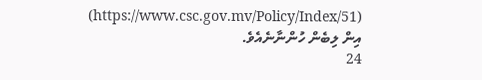(https://www.csc.gov.mv/Policy/Index/51) އިން ލިބެން ހުންނާނެއެވެ.
24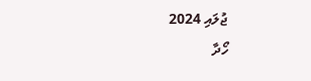ޖުލައި 2024
ހޯދާ